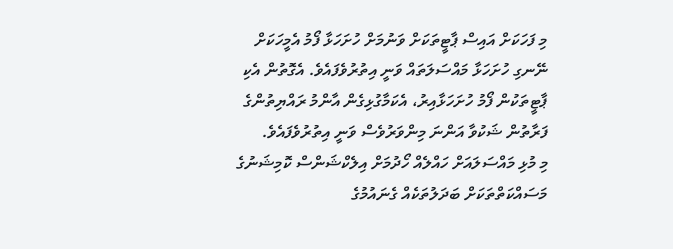މި ފަހަކަށް އައިސް ޕާޓީތަކަށް ވަނުމަށް ހުށަހަޅާ ފޯމު އެމީހަކަށް ނޭނގި ހުށަހަޅާ މައްސަލަތައް ވަނީ އިތުރުވެފައެވެ. އެގޮތުން އެކި ޕާޓީތަކުން ފޯމު ހުށަހަޅާއިރު، އެކަމާގުޅިގެން އާންމު ރައްޔިތުންގެ ފަރާތުން ޝަކުވާ އަންނަ މިންވަރުވެސް ވަނީ އިތުރުވެފައެވެ.
މި މުޅި މައްސަލައަށް ހައްލެއް ހޯދުމަށް އިލެކްޝަންސް ކޮމިޝަނުގެ މަސައްކަތްތަކަށް ބަދަލުތަކެއް ގެނައުމުގެ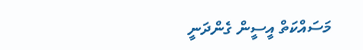މަސައްކަތް އީސީން ގެންދަނީ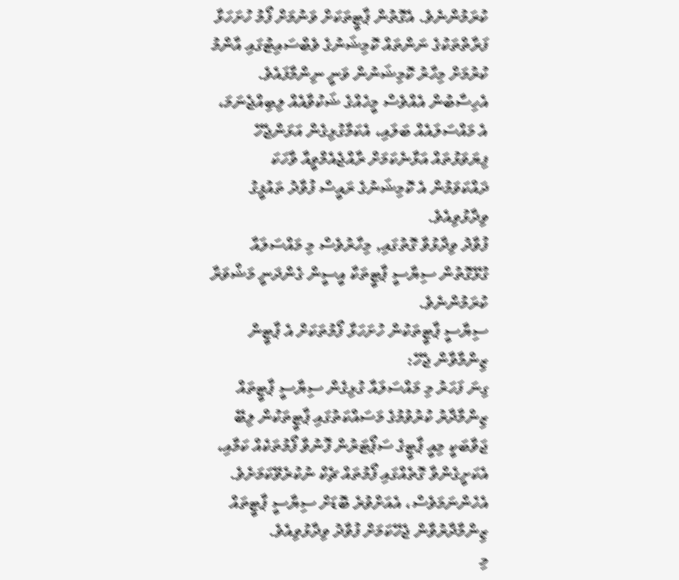ކުރަމުންނެވެ. އެގޮތުން ޕާޓީތަކަށް ވަނުމަށް ފޯމު ހުށަހަޅާ ފަރާތްތަކުގެ ނަންތައް ކޮމިޝަނުގެ ވެބްސައިޓުގައި އާންމު ކުރުމަށް މިހާރު ކޮމިޝަނުން ވަނީ ނިންމާފައެވެ.
އެހިސާބުން އެއްވެސް މީހެއްގެ ޝަކުވާއެއް ލިބިއްޖެނަމަ، އެ މައްސަލައެއް ބަލައި، އެކަމާގުޅިގެން އަޅަންޖެހޭ ފިޔަވަޅުތައް އަޅާނެކަމަށް ރާއްޖެއެމްވީއާ ވާހަކަ ދައްކަވަމުން އެ ކޮމިޝަނުގެ ރައީސް ފުވާދު ތައުފީގު ވިދާޅުވިއެވެ.
ފުވާދު ވިދާޅުވާ ގޮތުގައި, މިހާރުވެސް މި މައްސަލައާ ގުޅޭގޮތުން ސިޔާސީ ޕާޓީތަކާ އީސީން ގެންދަނީ މަޝްވަރާ ކުރަމުންނެވެ.
ސިޔާސީ ޕާޓީތަކުން ހުށަހަޅާ ފޯމުތަކަށް އެ ޕާޓީން ޒިންމާވާން ޖެހޭ:
ގިނަ ފަހަރު މި މައްސަލައާ ގުޅިގެން ސިޔާސީ ޕާޓީތައް ޒިންމާދާރު ކުރުވުމުގެ މަސައްކަތުގައި ޕާޓީތަކުން ލިބޭ ޖަވާބަކީ މިއީ ޕާޓީގެ ސަޕޯޓަރުން ފޮނުވާ ފޯމުތަކެއް ކަމާއި، އެކަށީގެންވާ ގޮތެއްގައި ފޯމުތައް ޗެކް ނުކުރެވޭކަމަށެވެ.
އެހެންނަމަވެސް، އެއަށްވުރެ ބޮޑަށް ސިޔާސީ ޕާޓީތައް ޒިންމާދާރުވާން ޖެހޭކަމަށް ފުވާދު ވިދާޅުވިއެވެ.
މި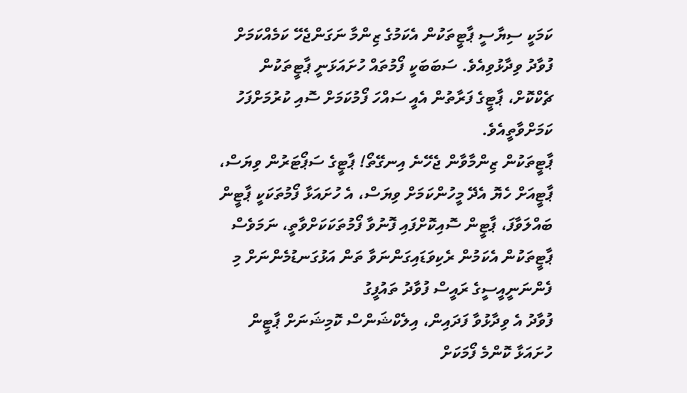ކަމަކީ ސިޔާސީ ޕާޓީތަކުން އެކަމުގެ ޒިންމާ ނަގަންޖެހޭ ކަމެއްކަމަށް ފުވާދު ވިދާޅުވިއެވެ. ސަބަބަކީ ފޯމުތައް ހުށައަޅަނީ ޕާޓީތަކުން ޗެކްކޮށް، ޕާޓީގެ ފަރާތުން އެއީ ސައްހަ ފޯމުކަމަށް ސޮއި ކުރުމަށްފަހު ކަމަށްވާތީއެވެ.
ޕާޓީތަކުން ޒިންމާވާން ޖެހޭނެ އިނގޭތޯ! ޕާޓީގެ ސަޕޯޓަރުން ވިޔަސް، ޕާޓީއަށް ހެޔޮ އެދޭ މީހުންކަމަށް ވިޔަސް، އެ ހުށައަޅާ ފޯމުތަކަކީ ޕާޓީން ބައްލަވާފަ، ޕާޓީން ސޮއިކޮށްފައި ފޮނުވާ ފޯމުތަކަކަށްވާތީ، ނަމަވެސް ޕާޓީތަކުން އެކަމުން ރެކިވަޑައިގަންނަވާ ތަން އަޅުގަނޑުމެންނަށް މި ފެންނަނީއީސީގެ ރައީސް ފުވާދު ތައުފީގު
ފުވާދު އެ ވިދާޅުވާ ފަދައިން، އިލެކްޝަންސް ކޮމިޝަނަށް ޕާޓީން ހުށައަޅާ ކޮންމެ ފޯމަކަށް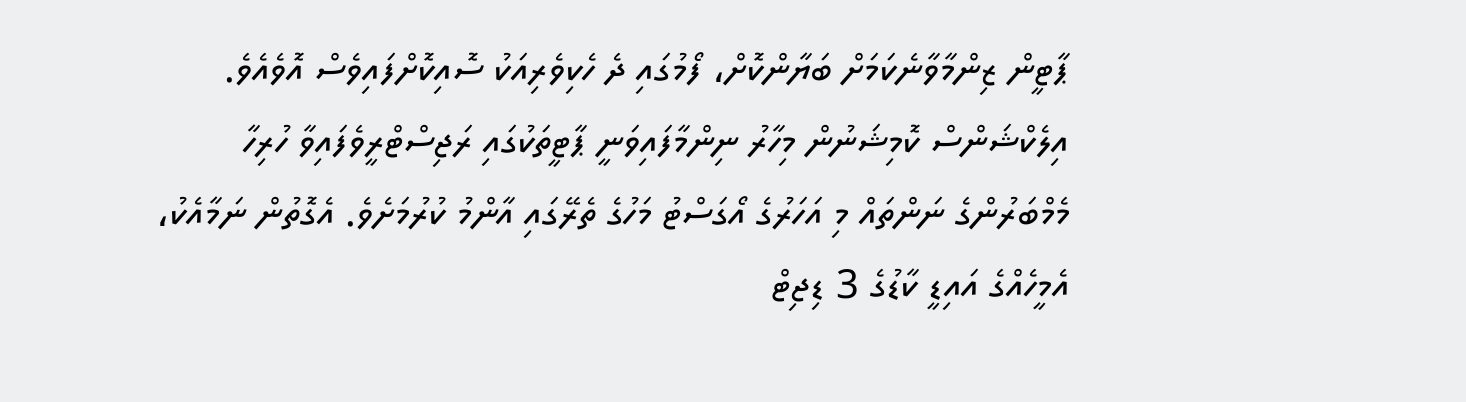ޕާޓީން ޒިންމާވާނެކަމަށް ބަޔާންކޮށް، ފޯމުގައި ދެ ހެކިވެރިއަކު ސޮއިކޮށްފައިވެސް އޮވެއެވެ.
އިލެކްޝަންސް ކޮމިޝަނުން މިހާރު ނިންމާފައިވަނީ ޕާޓީތަކުގައި ރަޖިސްޓްރީވެފައިވާ ހުރިހާ މެމްބަރުންގެ ނަންތައް މި އަހަރުގެ އޯގަސްޓު މަހުގެ ތެރޭގައި އާންމު ކުރުމަށެވެ. އެގޮތުން ނަމާއެކު، އެމީހެއްގެ އައިޑީ ކާޑުގެ 3 ޑިޖިޓް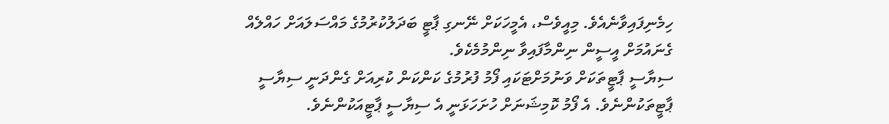ހިމެނިފައިވާނެއެވެ. މިއީވެސް، އެމީހަކަށް ނޭނގި ޕާޓީ ބަދަލުކުރުމުގެ މައްސަލައަށް ހައްލެއް ގެނައުމަށް އީސީން ނިންމާފައިވާ ނިންމުމެކެވެ.
ސިޔާސީ ޕާޓީތަކަށް ވަނުމަށްޓަކައި ފޯމު ފުރުމުގެ ކަންކަން ކުރިއަށް ގެންދަނީ ސިޔާސީ ޕާޓީތަކުންނެވެ. އެ ފޯމު ކޮމިޝަނަށް ހުށަހަޅަނީ އެ ސިޔާސީ ޕާޓީއަކުންނެވެ.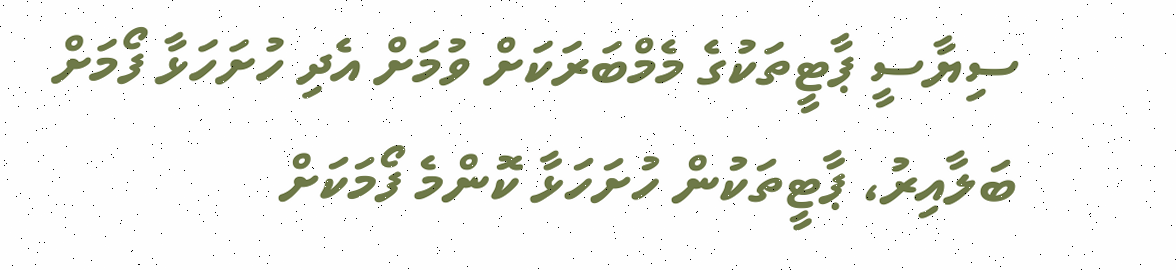ސިޔާސީ ޕާޓީތަކުގެ މެމްބަރަކަށް ވުމަށް އެދި ހުށަހަޅާ ފޯމަށް ބަލާއިރު، ޕާޓީތަކުން ހުށަހަޅާ ކޮންމެ ފޯމަކަށް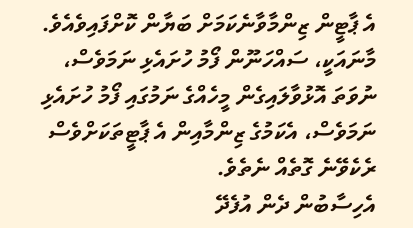އެ ޕާޓީން ޒިންމާވާނެކަމަށް ބަޔާން ކޮށްފައިވެއެވެ. މާނައަކީ، ސައްހަނޫން ފޯމު ހުށައެޅި ނަމަވެސް، ނުވަތަ އޮޅުވާލައިގެން މީހެއްގެ ނަމުގައި ފޯމު ހުށައެޅި ނަމަވެސް، އެކަމުގެ ޒިންމާއިން އެ ޕާޓީތަކަށްވެސް ރެކެވޭނެ ގޮތެއް ނެތެވެ.
އެހިސާބުން ދެން އުފެދޭ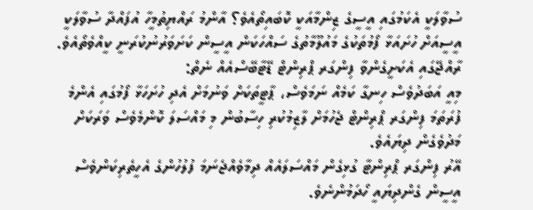ސުވާލަކީ އެކަމުގައި އީސީގެ ޒިންމާއަކީ ކޮބައިތޯއެވެ؟ އާންމު ރައްޔިތުމީހާ އުފައްދާ ސުވާލަކީ އީސީއަށް ހުށައަޅާ ފޯމުތަކުގެ މައުލޫމާތުގެ ސައްހަކަން އީސީން ކަށަވަރުނުކުރަނީ ކީއްވެތޯއެވެ.
ރާއްޖޭގައި އެކަށީގެންވާ ފިންގަރ ޕްރިންޓް ޑޭޓާބޭސްއެއް ނެތް:
މިއީ އަބަދުވެސް ހިނގާ ކަމެއް ނަމަވެސް، ޕާޓީތަކަށް ވަނުމަށް އެދި ހުށަހަޅާ ފޯމުގައި އެންމެ ފުރަތަމަ ފިންގަރ ޕްރިންޓް ޖެހުމަށް ލާޒިމުކުރި ހިސާބުން މި މައްސަލަ ކޮންމެވެސް ވަރަކަށް މަދުވެގެން ދިޔައެވެ.
އޭރު ފިންގަރ ޕްރިންޓާ ގުޅިގެން މައްސަލައެއް ދިމާވެއްޖެނަމަ ފުލުހުންގެ އެހީތެރިކަންވެސް އީސީން ގެންދިޔައީ ހޯދަމުންނެވެ.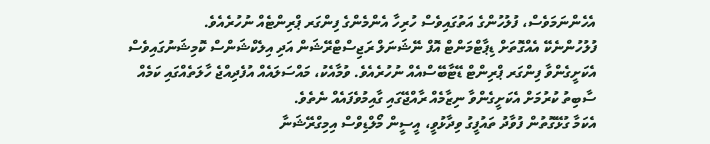އެހެންނަމަވެސް، ފުލުހުންގެ އަތުގައިވެސް ހުރިހާ އެންމެންގެ ފިންގަރ ޕްރިންޓެއް ނުހުރެއެވެ.
ފުލުހުންނެކޭ އެއްގޮތަށް ޑިޕާޓްމަންޓް އޮފް ނޭޝަނަލް ރަޖިސްޓްރޭޝަން އަދި އިލެކްޝަންސް ކޮމިޝަނުގައިވެސް އެކަށީގެންވާ ފިންގަރ ޕްރިންޓް ޑޭޓާބޭސްއެއް ނުހުރެއެވެ. ވުމާއެކު، މައްސަލައެއް އުފެދިއްޖެ ހާލަތެއްގައި ކަމެއް ސާބިތު ކުރުމަށް އެކަށީގެންވާ ނިޒާމެއް ރާއްޖޭގައި ގާއިމުވެފައެއް ނެތެވެ.
އެކަމާ ގުޅޭގޮތުން ފުވާދު ތައުފީގު ވިދާޅުވީ، އީސީން މޯލްޑިވްސް އިމިގްރޭޝަނާ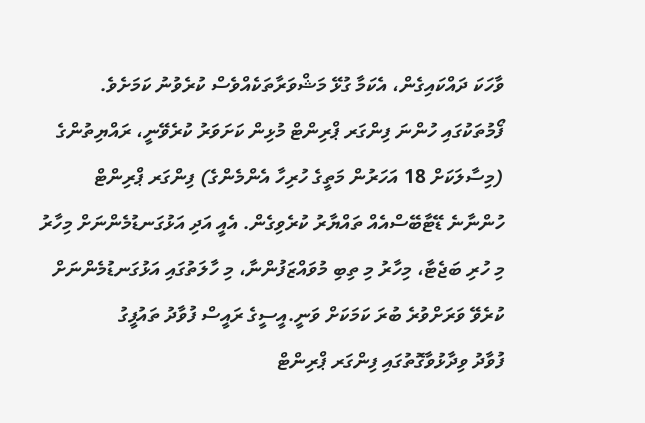ވާހަކަ ދައްކައިގެން، އެކަމާ ގުޅޭ މަޝްވަރާތަކެއްވެސް ކުރެވުނު ކަމަށެވެ.
ފޯމުތަކުގައި ހުންނަ ފިންގަރ ޕްރިންޓް މުޅިން ކަށަވަރު ކުރެވޭނީ، ރައްޔިތުންގެ (މިސާލަކަށް 18 އަހަރުން މަތީގެ ހުރިހާ އެންމެންގެ) ފިންގަރ ޕްރިންޓް ހުންނާނެ ޑޭޓާބޭސްއެއް ތައްޔާރު ކުރެވިގެން. އެއީ އަދި އަޅުގަނޑުމެންނަށް މިހާރު މި ހުރި ބަޖެޓާ، މިހާރު މި ތިބި މުވައްޒަފުންނާ، މި ހާލަތުގައި އަޅުގަނޑުމެންނަށް ކުރެވޭ ވަރަށްވުރެ ބުރަ ކަމަކަށް ވަނީ.އީސީގެ ރައީސް ފުވާދު ތައުފީގު
ފުވާދު ވިދާޅުވާގޮތުގައި ފިންގަރ ޕްރިންޓް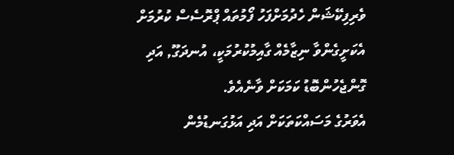ވެރިފިކޭޝަން ހެދުމަށްފަހު ފޯމުތައް ޕްރޮސެސް ކުރުމަށް އެކަށީގެންވާ ނިޒާމެއް ގާއިމުކުރުމަކީ، އުނދަގޫ, އަދި ގޮންޖެހުންބޮޑު ކަމަކަށް ވާނެއެވެ.
އެވަރުގެ މަސައްކަތަކަށް އަދި އަޅުގަނޑުމެން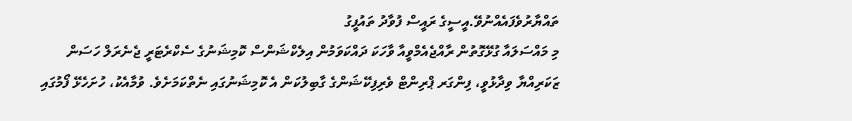ތައްޔާރުވެފައެއްނުވޭ.އީސީގެ ރައީސް ފުވާދު ތައުފީގު
މި މައްސަލައާ ގުޅޭގޮތުން ރާއްޖެއެމްވީއާ ވާހަކަ ދައްކަވަމުން އިލެކްޝަންސް ކޮމިޝަނުގެ ސެކްރެޓަރީ ޖެނެރަލް ހަސަން ޒަކަރިއްޔާ ވިދާޅުވީ، ފިންގަރ ޕްރިންޓް ވެރިފިކޭޝަންގެ ގާބިލުކަން އެ ކޮމިޝަނުގައި ނެތްކަމަށެވެ. ވުމާއެކު، ހުށަހެޅޭ ފޯމުގައި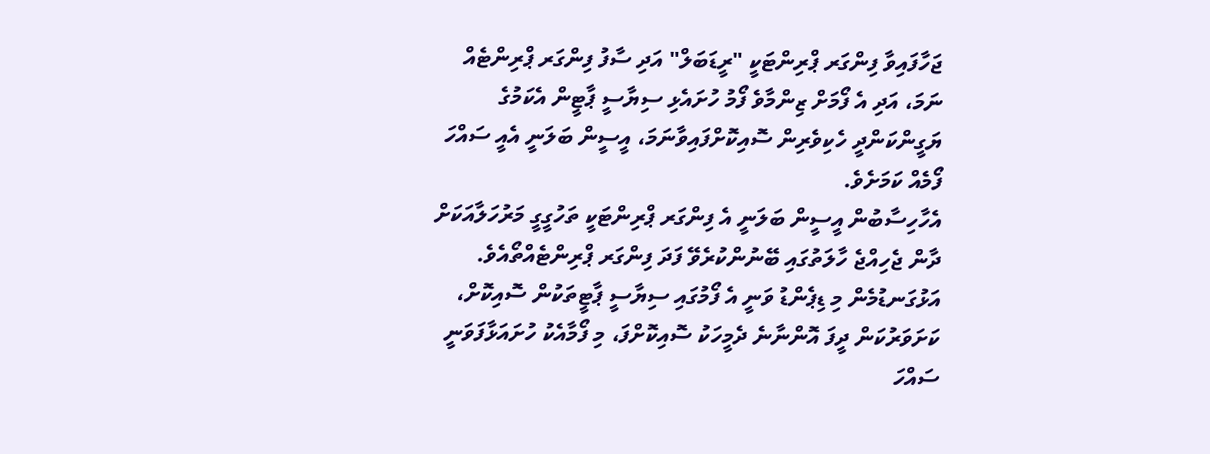ޖަހާފައިވާ ފިންގަރ ޕްރިންޓަކީ "ރީޑަބަލް" އަދި ސާފު ފިންގަރ ޕްރިންޓެއް ނަމަ، އަދި އެ ފޯމަށް ޒިންމާވެ ފޯމު ހުށައެޅި ސިޔާސީ ޕާޓީން އެކަމުގެ ޔަގީންކަންދީ ހެކިވެރިން ސޮއިކޮށްފައިވާނަމަ، އީސީން ބަލަނީ އެއީ ސައްހަ ފޯމެއް ކަމަށެވެ.
އެހާހިސާބުން އީސީން ބަލަނީ އެ ފިންގަރ ޕްރިންޓަކީ ތަހުގީގީ މަރުހަލާއަކަށް ދާން ޖެހިއްޖެ ހާލަތުގައި ބޭނުންކުރެވޭ ފަދަ ފިންގަރ ޕްރިންޓެއްތޯއެވެ.
އަޅުގަނޑުމެން މި ޑިޕެންޑު ވަނީ އެ ފޯމުގައި ސިޔާސީ ޕާޓީތަކުން ސޮއިކޮށް، ކަށަވަރުކަން ދީފަ އޮންނާނެ ދެމީހަކު ސޮއިކޮށްފަ، މި ފޯމާއެކު ހުށައަޅާފަވަނީ ސައްހަ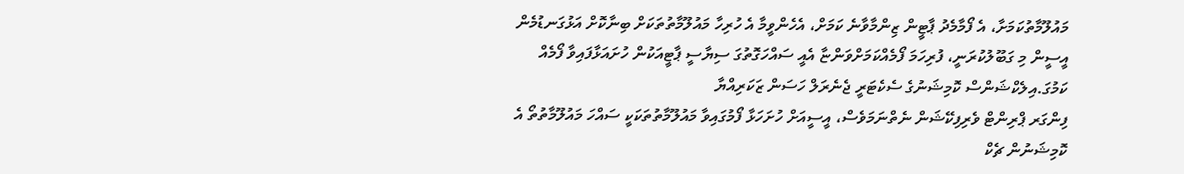މައުލޫމާތުކަމަށާ، އެ ފޯމާމެދު ޕާޓީން ޒިންމާވާނެ ކަމަށް، އެހެންވީމާ އެ ހުރިހާ މައުލޫމާތުތަކަށް ބިނާކޮށް އަޅުގަނޑުމެން އީސީން މި ގަބޫލުކުރަނީ، ފުރިހަމަ ފޯމެއްކަމަށްވަންޏާ އެއީ ސައްހަގޮތުގަ ސިޔާސީ ޕާޓީއަކުން ހުށައަޅާފައިވާ ފޯމެއް ކަމުގަ.އިލެކްޝަންސް ކޮމިޝަނުގެ ސެކެޓަރީ ޖެނެރަލް ހަސަން ޒަކަރިއްޔާ
ފިންގަރ ޕްރިންޓް ވެރިފިކޭޝަން ނެތްނަމަވެސް، އީސީއަށް ހުށަހަޅާ ފޯމުގައިވާ މައުލޫމާތުތަކަކީ ސައްހަ މައުލޫމާތުތޯ އެ ކޮމިޝަނުން ޗެކް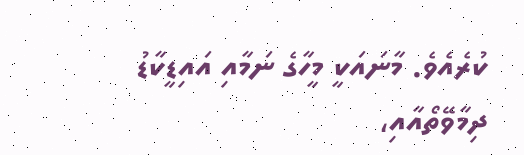ކުރެއެވެ. މާނައަކީ މީހާގެ ނަމާއި އައިޑީކާޑު ދިމާވޭތޯއާއި،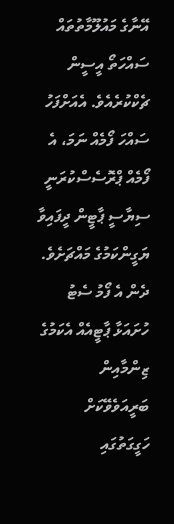އޭނާގެ މައުލޫމާތުތައް ސައްހަތޯ އީސީން ޗެކްކުރެއެވެ. އެއަށްފަހު ސައްހަ ފޯމެއް ނަމަ، އެ ފޯމެއް ޕްރޮސެސްކުރަނީ ސިޔާސީ ޕާޓީން ދީފައިވާ ޔަގީންކަމުގެ މައްޗަށެވެ. ދެން އެ ފޯމު ސެޓު ހުށައަޅާ ޕާޓީއެއް އެކަމުގެ ޒިންމާއިން ބަރީއަވެވޭކަށް ހަގީގަތުގައި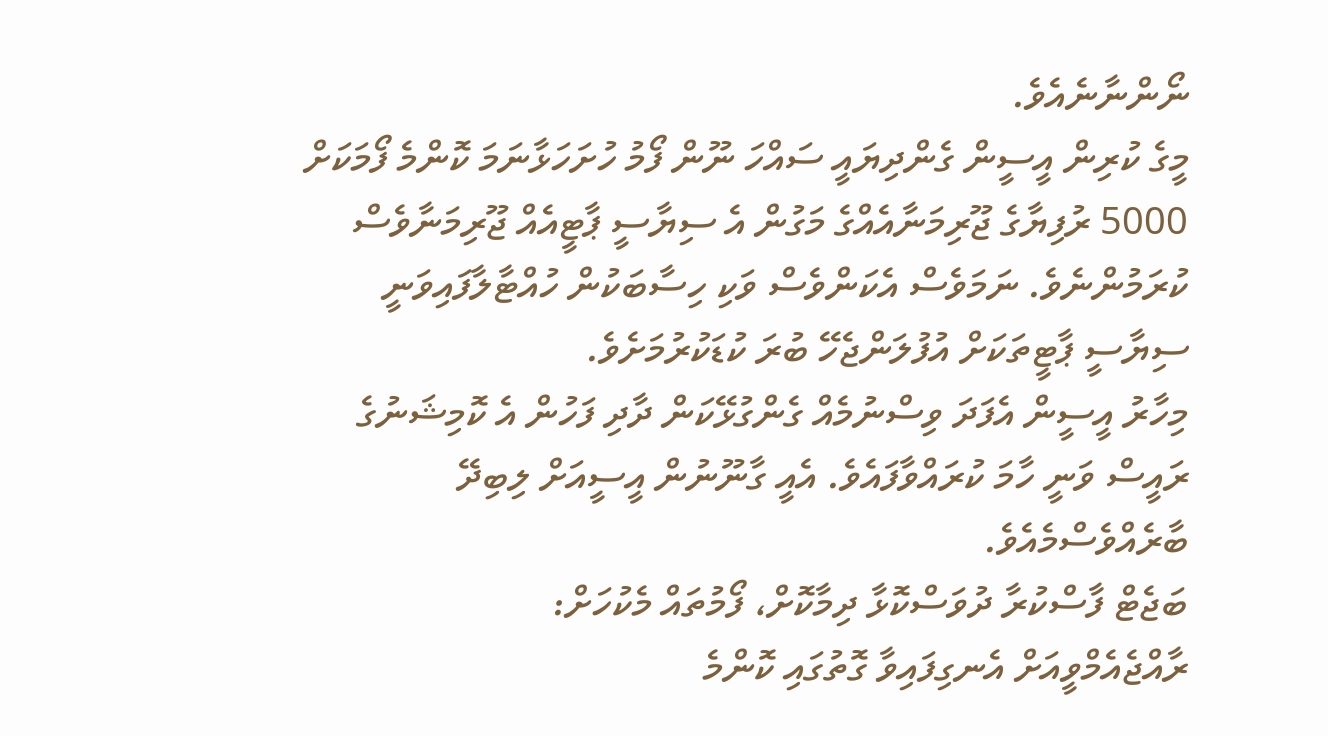ނޯންނާނެއެވެ.
މީގެ ކުރިން އީސީން ގެންދިޔައީ ސައްހަ ނޫން ފޯމު ހުށަހަޅާނަމަ ކޮންމެ ފޯމަކަށް 5000 ރުފިޔާގެ ޖޫރިމަނާއެއްގެ މަގުން އެ ސިޔާސީ ޕާޓީއެއް ޖޫރިމަނާވެސް ކުރަމުންނެވެ. ނަމަވެސް އެކަންވެސް ވަކި ހިސާބަކުން ހުއްޓާލާފައިވަނީ ސިޔާސީ ޕާޓީތަކަށް އުފުލަންޖެހޭ ބުރަ ކުޑަކުރުމަށެވެ.
މިހާރު އީސީން އެފަދަ ވިސްނުމެއް ގެންގުޅޭކަން ދާދި ފަހުން އެ ކޮމިޝަނުގެ ރައީސް ވަނީ ހާމަ ކުރައްވާފައެވެ. އެއީ ގާނޫނުން އީސީއަށް ލިބިދޭ ބާރެއްވެސްމެއެވެ.
ބަޖެޓް ފާސްކުރާ ދުވަސްކޮޅާ ދިމާކޮށް، ފޯމުތައް މެކުހަށް:
ރާއްޖެއެމްވީއަށް އެނގިފައިވާ ގޮތުގައި ކޮންމެ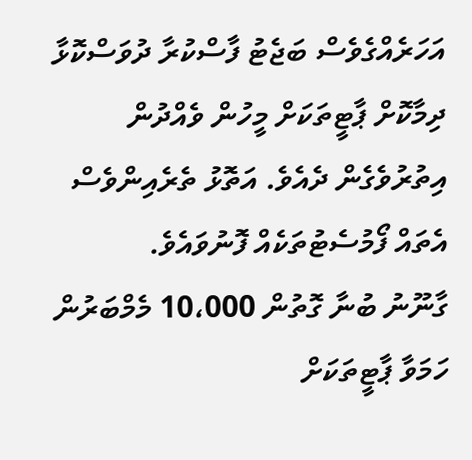އަހަރެއްގެވެސް ބަޖެޓު ފާސްކުރާ ދުވަސްކޮޅާ ދިމާކޮށް ޕާޓީތަކަށް މީހުން ވެއްދުން އިތުރުވެގެން ދެއެވެ. އަތޮޅު ތެރެއިންވެސް އެތައް ފޯމުސެޓުތަކެއް ފޮނުވައެވެ.
ގާނޫނު ބުނާ ގޮތުން 10،000 މެމްބަރުން ހަމަވާ ޕާޓީތަކަށް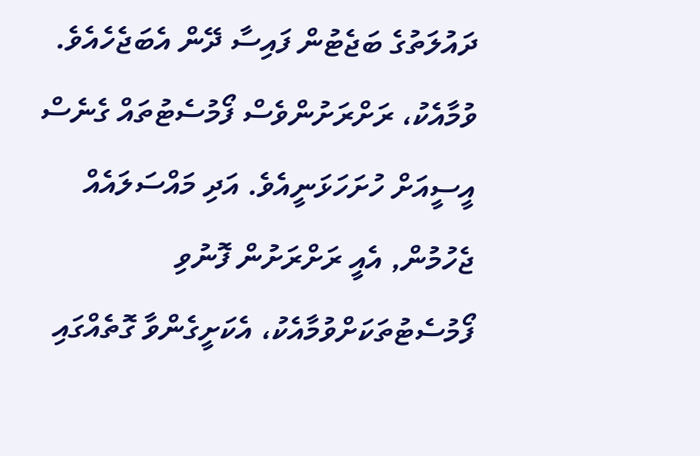ދައުލަތުގެ ބަޖެޓުން ފައިސާ ދޭން އެބަޖެހެއެވެ. ވުމާއެކު، ރަށްރަށުންވެސް ފޯމުސެޓުތައް ގެނެސް އީސީއަށް ހުށަހަޅަނީއެވެ. އަދި މައްސަލައެއް ޖެހުމުން, އެއީ ރަށްރަށުން ފޮނުވި ފޯމުސެޓުތަކަށްވުމާއެކު، އެކަށީގެންވާ ގޮތެއްގައި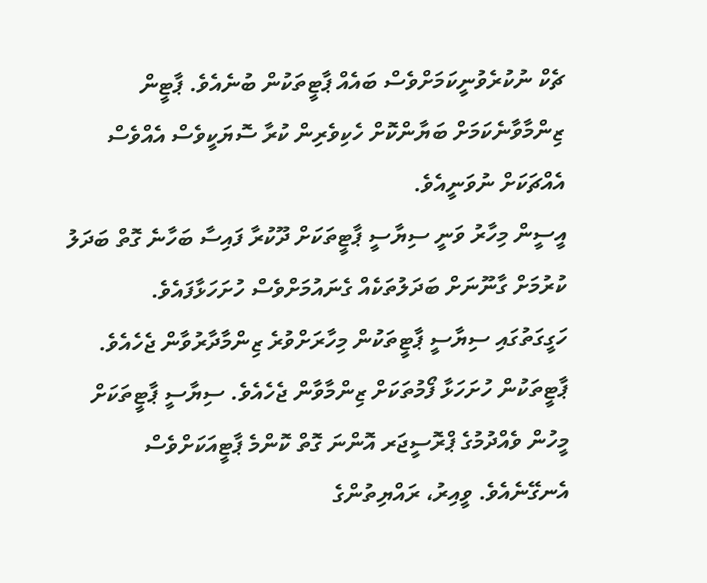ޗެކް ނުކުރެވުނީކަމަށްވެސް ބައެއް ޕާޓީތަކުން ބުނެއެވެ. ޕާޓީން ޒިންމާވާނެކަމަށް ބަޔާންކޮށް ހެކިވެރިން ކުރާ ސޮޔަކީވެސް އެއްވެސް އެއްޗަކަށް ނުވަނީއެވެ.
އީސީން މިހާރު ވަނީ ސިޔާސީ ޕާޓީތަކަށް ދޫކުރާ ފައިސާ ބަހާނެ ގޮތް ބަދަލު ކުރުމަށް ގާނޫނަށް ބަދަލުތަކެއް ގެނައުމަށްވެސް ހުށަހަޅާފައެވެ.
ހަގީގަތުގައި ސިޔާސީ ޕާޓީތަކުން މިހާރަށްވުރެ ޒިންމާދާރުވާން ޖެހެއެވެ. ޕާޓީތަކުން ހުށަހަޅާ ފޯމުތަކަށް ޒިންމާވާން ޖެހެއެވެ. ސިޔާސީ ޕާޓީތަކަށް މީހުން ވެއްދުމުގެ ޕްރޮސީޖަރ އޮންނަ ގޮތް ކޮންމެ ޕާޓީއަކަށްވެސް އެނގޭނެއެވެ. ވީއިރު، ރައްޔިތުންގެ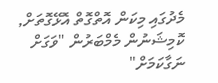މެދުގައި މިކަން އޮތްގޮތް އޮޅޭގޮތަށް, ކޮމިޝަނުން މެމްބަރުން "ވަގަށް ނަގާކަމަށް"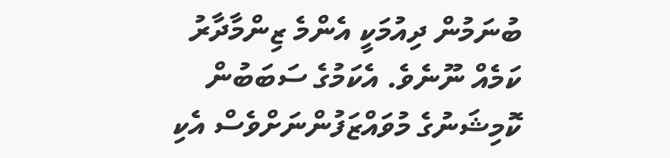ބުނަމުން ދިއުމަކީ އެންމެ ޒިންމާދާރު ކަމެއް ނޫނެވެ. އެކަމުގެ ސަބަބުން ކޮމިޝަނުގެ މުވައްޒަފުންނަށްވެސް އެކި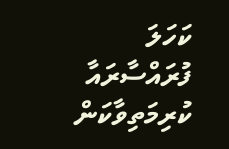ކަހަލަ ފުރައްސާރައާ ކުރިމަތިވާކަން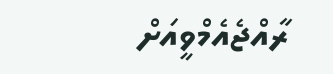ރާއްޖެއެމްވީއަށް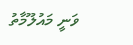ވަނީ މައުލޫމާތު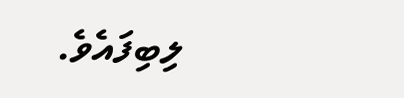ލިބިފައެވެ.